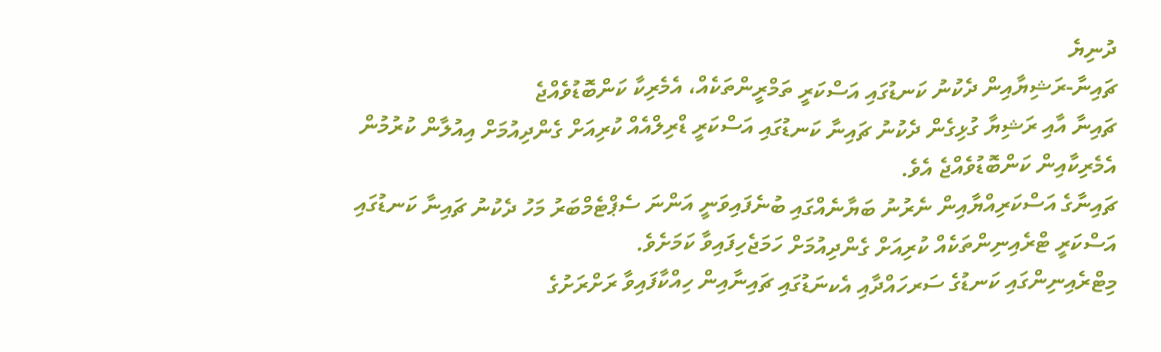ދުނިޔެ
ޗައިނާ-ރަޝިޔާއިން ދެކުނު ކަނޑުގައި އަސްކަރީ ތަމްރީންތަކެއް، އެމެރިކާ ކަންބޮޑުވެއްޖެ
ޗައިނާ އާއި ރަޝިޔާ ގުޅިގެން ދެކުނު ޗައިނާ ކަނޑުގައި އަސްކަރީ ޑްރިލްއެއް ކުރިއަށް ގެންދިއުމަށް އިއުލާން ކުރުމުން އެމެރިކާއިން ކަންބޮޑުވެއްޖެ އެވެ.
ޗައިނާގެ އަސްކަރިއްޔާއިން ނެރުނު ބަޔާނެއްގައި ބުނެފައިވަނީ އަންނަ ސެޕްޓެމްބަރު މަހު ދެކުނު ޗައިނާ ކަނޑުގައި އަސްކަރީ ޓްރެއިނިންތަކެއް ކުރިއަށް ގެންދިއުމަށް ހަމަޖެހިފައިވާ ކަމަށެވެ.
މިޓްރެއިނިންގައި ކަނޑުގެ ސަރހައްދާއި އެކނަޑުގައި ޗައިނާއިން ހިއްކާފައިވާ ރަށްރަށުގެ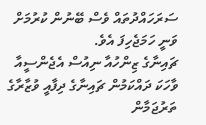ސަރަހައްދުތައް ވެސް ބޭނުން ކުރުމަށް ވަނީ ހަމަޖެހިފަ އެވެ.
ޗައިނާގެ ޒިންހުއާ ނިއުސް އެޖެންސީއާ ވާހަކަ ދައްކަމުން ޗައިނާގެ ދިފާއީ ވުޒާރާގެ ތަރުޖަމާން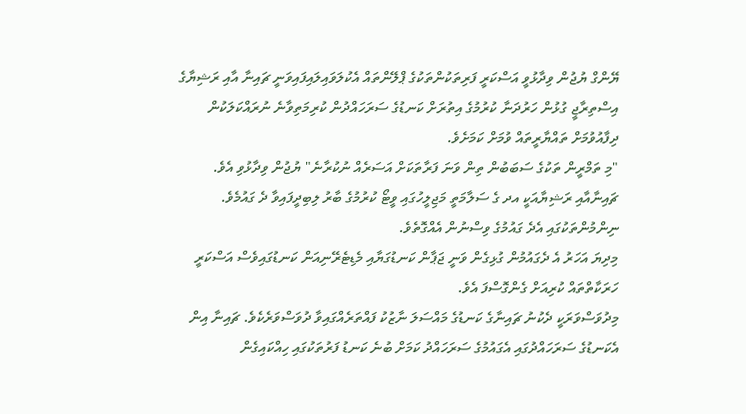ޔޭންގް ޔުޖުން ވިދާޅުވީ އަސްކަރީ ފަރިތަކުންތަކުގެ ޕްލޭންތައް އެކުލަވައިލައިފައިވަނީ ޗައިނާ އާއި ރަޝިޔާގެ އިސްތިރާޖީ ގުޅުން ހަރުދަނާ ކުރުމުގެ އިތުރަށް ކަނޑުގެ ސަރަހައްދުން ކުރިމަތިވާނެ ނުރައްކަލަކުން ދިފާއުވުމަށް ތައްޔާރީތައް ވުމަށް ކަމަށެވެ.
"މި ތަމްރީން ތަކުގެ ސަބަބުން ތިން ވަނަ ފަރާތަކަށް އަސަރެއް ނުކުރާނެ" ޔުޖުން ވިދާޅުވި އެވެ.
ޗައިނާއާއި ރަޝިޔާއަކީ އދ ގެ ސަލާމަތީ މަޖިލީހުގައި ވީޓޯ ކުރުމުގެ ބާރު ލިބިދީފައިވާ ދެ ގައުމެވެ. ނިންމުންތަކުގައި އެދެ ގައުމުގެ ވިސްނުން އެއްގޮތެވެ.
މިދިޔަ އަހަރު އެ ދެގައުމުން ގުޅިގެން ވަނީ ޖަޕާން ކަނޑުގަޔާއި މެޑިޓެރޭނިއަން ކަނޑުގައިވެސް އަސްކަރީ ހަރަކާތްތައް ކުރިއަށް ގެންގޮސްފަ އެވެ.
މިދުވަސްވަރަކީ ދެކުނު ޗައިނާގެ ކަނޑުގެ މައްސަލަ ނާޒުކު ފައްތަރެއްގައިވާ ދުވަސްވަރެކެވެ. ޗައިނާ އިން އެކަނޑުގެ ސަރަހައްދުގައި އެގައުމުގެ ސަރަހައްދު ކަމަށް ބުނެ ކަނޑު ފަރުތަކުގައި ހިއްކައިގެން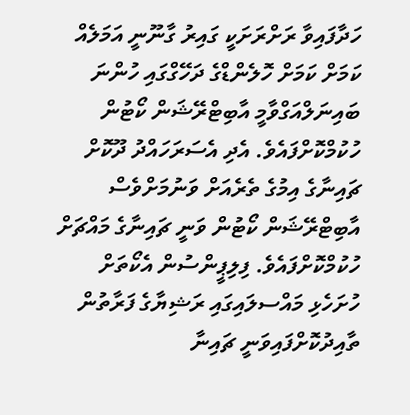ހަދާފައިވާ ރަށްރަށަކީ ގައިރު ގާނޫނީ އަމަލެއް ކަމަށް ކަމަށް ހޮލެންޑްގެ ދަހޭގްގައި ހުންނަ ބައިނަލްއަގްވާމީ އާބިޓްރޭޝަން ކޯޓުން ހުކުމްކޮށްފައެވެ. އެދި އެސަރަހައްދު ދޫކޮށް ޗައިނާގެ އިމުގެ ތެރެއަށް ވަނުމަށްވެސް އާބިޓްރޭޝަން ކޯޓުން ވަނީ ޗައިނާގެ މައްޗަށް ހުކުމްކޮށްފައެވެ. ފިލިޕީންސުން އެކޯތަށް ހުށަހެޅި މައްސލައިގައި ރަޝިޔާގެ ފަރާތުން ތާއިދުކޮށްފައިވަނީ ޗައިނާ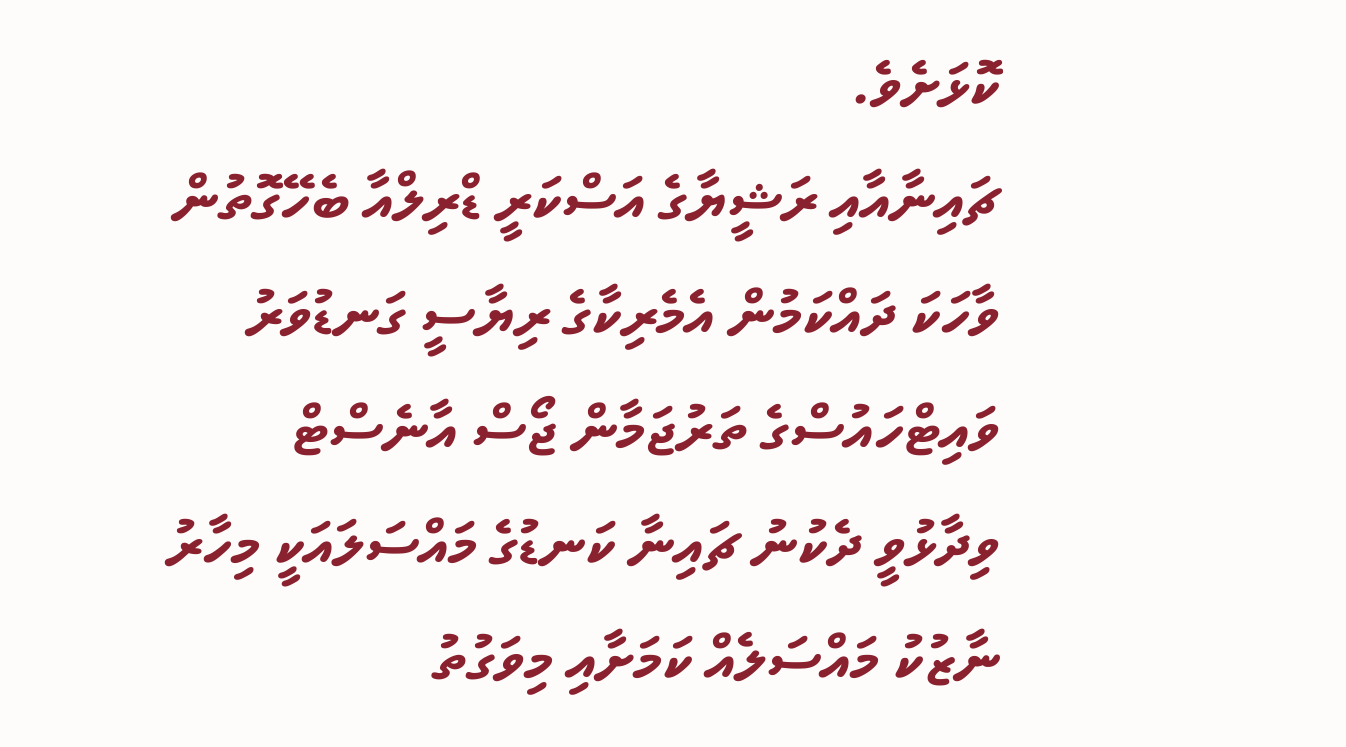ކޮޅަށެވެ.
ޗައިނާއާއި ރަޝީޔާގެ އަސްކަރީ ޑްރިލްއާ ބެހޭގޮތުން ވާހަކަ ދައްކަމުން އެމެރިކާގެ ރިޔާސީ ގަނޑުވަރު ވައިޓްހައުސްގެ ތަރުޖަމާން ޖޯސް އާނެސްޓް ވިދާޅުވީ ދެކުނު ޗައިނާ ކަނޑުގެ މައްސަލައަކީ މިހާރު ނާޒުކު މައްސަލެއް ކަމަށާއި މިވަގުތު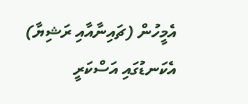އެމީހުން (ޗައިނާއާއި ރަޝިޔާ) އެކަނޑުގައި އަސްކަރީ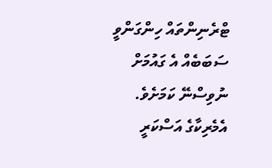ޓްރެނިންތައް ހިންގަންވީ ސަބަބެއް އެ ގައުމަށް ނުވިސްނޭ ކަމަށެވެ.
އެމެރިކާގެ އަސްކަރީ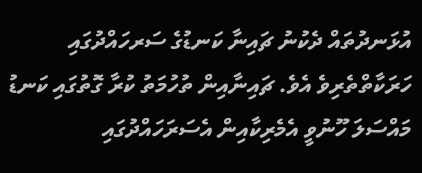އުޅަނދުތައް ދެކުނު ޗައިނާ ކަނޑުގެ ސަރހައްދުގައި ހަރަކާތްތެރިވެ އެވެ. ޗައިނާއިން ތުހުމަތު ކުރާ ގޮތުގައި ކަނޑު މައްސަލަ ހޫނުވީ އެމެރިކާއިން އެސަރަހައްދުގައި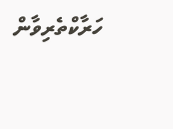ހަރާކްތެރިވާން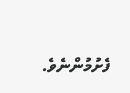ފެށުމުންނެވެ.